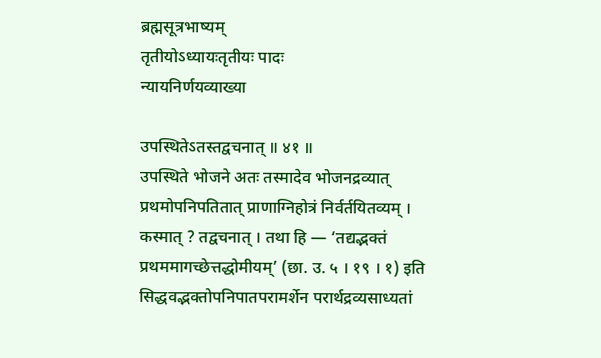ब्रह्मसूत्रभाष्यम्
तृतीयोऽध्यायःतृतीयः पादः
न्यायनिर्णयव्याख्या

उपस्थितेऽतस्तद्वचनात् ॥ ४१ ॥
उपस्थिते भोजने अतः तस्मादेव भोजनद्रव्यात् प्रथमोपनिपतितात् प्राणाग्निहोत्रं निर्वर्तयितव्यम् । कस्मात् ? तद्वचनात् । तथा हि — ‘तद्यद्भक्तं प्रथममागच्छेत्तद्धोमीयम्’ (छा. उ. ५ । १९ । १) इति सिद्धवद्भक्तोपनिपातपरामर्शेन परार्थद्रव्यसाध्यतां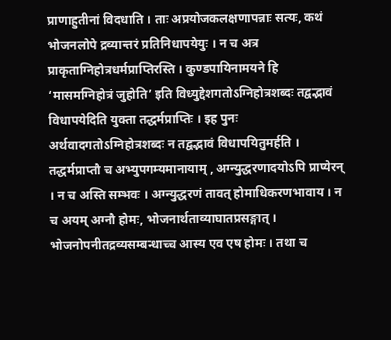प्राणाहुतीनां विदधाति । ताः अप्रयोजकलक्षणापन्नाः सत्यः, कथं भोजनलोपे द्रव्यान्तरं प्रतिनिधापयेयुः । न च अत्र प्राकृताग्निहोत्रधर्मप्राप्तिरस्ति । कुण्डपायिनामयने हि ‘मासमग्निहोत्रं जुहोति’ इति विध्युद्देशगतोऽग्निहोत्रशब्दः तद्वद्भावं विधापयेदिति युक्ता तद्धर्मप्राप्तिः । इह पुनः अर्थवादगतोऽग्निहोत्रशब्दः न तद्वद्भावं विधापयितुमर्हति । तद्धर्मप्राप्तौ च अभ्युपगम्यमानायाम् , अग्न्युद्धरणादयोऽपि प्राप्येरन् । न च अस्ति सम्भवः । अग्न्युद्धरणं तावत् होमाधिकरणभावाय । न च अयम् अग्नौ होमः, भोजनार्थताव्याघातप्रसङ्गात् । भोजनोपनीतद्रव्यसम्बन्धाच्च आस्य एव एष होमः । तथा च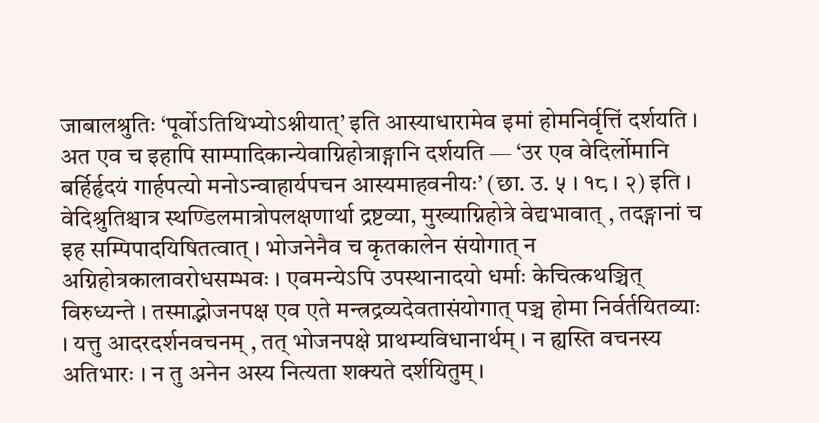जाबालश्रुतिः ‘पूर्वोऽतिथिभ्योऽश्नीयात्’ इति आस्याधारामेव इमां होमनिर्वृत्तिं दर्शयति । अत एव च इहापि साम्पादिकान्येवाग्निहोत्राङ्गानि दर्शयति — ‘उर एव वेदिर्लोमानि बर्हिर्हृदयं गार्हपत्यो मनोऽन्वाहार्यपचन आस्यमाहवनीयः’ (छा. उ. ५ । १८ । २) इति । वेदिश्रुतिश्चात्र स्थण्डिलमात्रोपलक्षणार्था द्रष्टव्या, मुख्याग्निहोत्रे वेद्यभावात् , तदङ्गानां च इह सम्पिपादयिषितत्वात् । भोजनेनैव च कृतकालेन संयोगात् न अग्निहोत्रकालावरोधसम्भवः । एवमन्येऽपि उपस्थानादयो धर्माः केचित्कथञ्चित् विरुध्यन्ते । तस्माद्भोजनपक्ष एव एते मन्त्रद्रव्यदेवतासंयोगात् पञ्च होमा निर्वर्तयितव्याः । यत्तु आदरदर्शनवचनम् , तत् भोजनपक्षे प्राथम्यविधानार्थम् । न ह्यस्ति वचनस्य अतिभारः । न तु अनेन अस्य नित्यता शक्यते दर्शयितुम् ।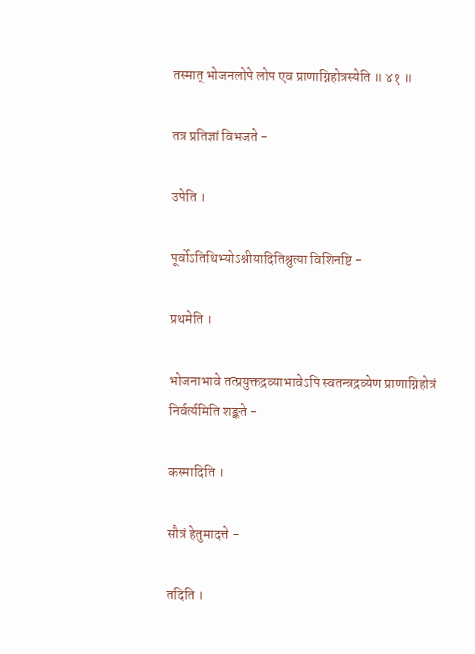तस्मात् भोजनलोपे लोप एव प्राणाग्निहोत्रस्येति ॥ ४१ ॥

तत्र प्रतिज्ञां विभजते -

उपेति ।

पूर्वोऽतिथिभ्योऽश्नीयादितिश्रुत्या विशिनष्टि -

प्रथमेति ।

भोजनाभावे तत्प्रयुक्तद्रव्याभावेऽपि स्वतन्त्रद्रव्येण प्राणाग्निहोत्रं निर्वर्त्यमिति शङ्कते -

कस्मादिति ।

सौत्रं हेतुमादत्ते -

तदिति ।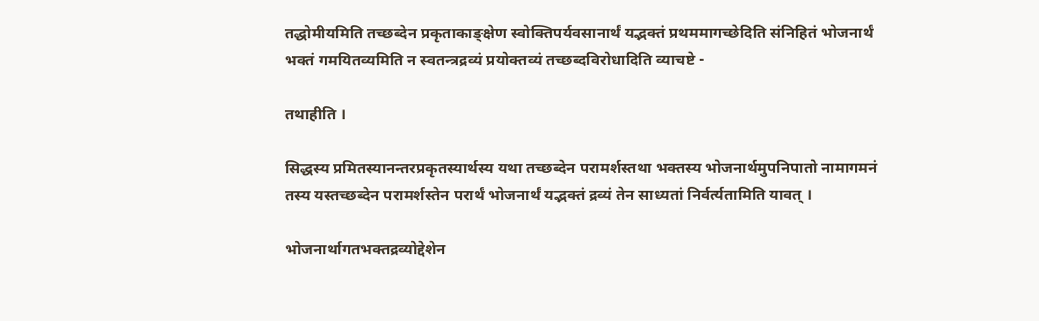तद्धोमीयमिति तच्छब्देन प्रकृताकाङ्क्षेण स्वोक्तिपर्यवसानार्थं यद्भक्तं प्रथममागच्छेदिति संनिहितं भोजनार्थं भक्तं गमयितव्यमिति न स्वतन्त्रद्रव्यं प्रयोक्तव्यं तच्छब्दविरोधादिति व्याचष्टे -

तथाहीति ।

सिद्धस्य प्रमितस्यानन्तरप्रकृतस्यार्थस्य यथा तच्छब्देन परामर्शस्तथा भक्तस्य भोजनार्थमुपनिपातो नामागमनं तस्य यस्तच्छब्देन परामर्शस्तेन परार्थं भोजनार्थं यद्भक्तं द्रव्यं तेन साध्यतां निर्वर्त्यतामिति यावत् ।

भोजनार्थागतभक्तद्रव्योद्देशेन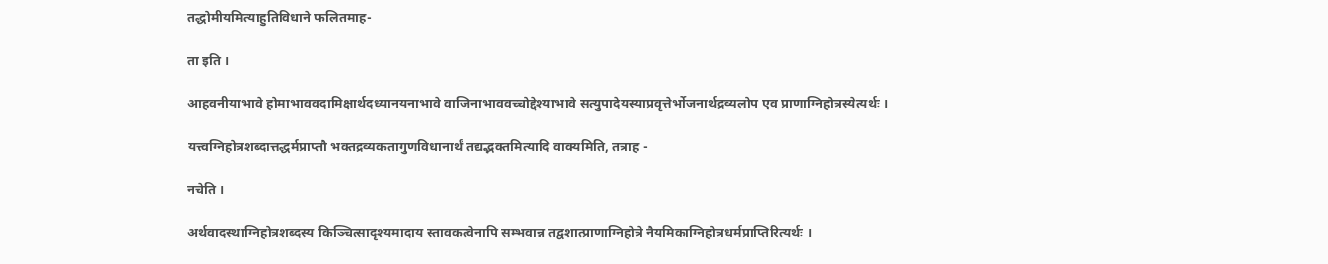तद्धोमीयमित्याहुतिविधाने फलितमाह-

ता इति ।

आहवनीयाभावे होमाभाववदामिक्षार्थदध्यानयनाभावे वाजिनाभाववच्चोद्देश्याभावे सत्युपादेयस्याप्रवृत्तेर्भोजनार्थद्रव्यलोप एव प्राणाग्निहोत्रस्येत्यर्थः ।

यत्त्वग्निहोत्रशब्दात्तद्धर्मप्राप्तौ भक्तद्रव्यकतागुणविधानार्थं तद्यद्भक्तमित्यादि वाक्यमिति, तत्राह -

नचेति ।

अर्थवादस्थाग्निहोत्रशब्दस्य किञ्चित्सादृश्यमादाय स्तावकत्वेनापि सम्भवान्न तद्वशात्प्राणाग्निहोत्रे नैयमिकाग्निहोत्रधर्मप्राप्तिरित्यर्थः ।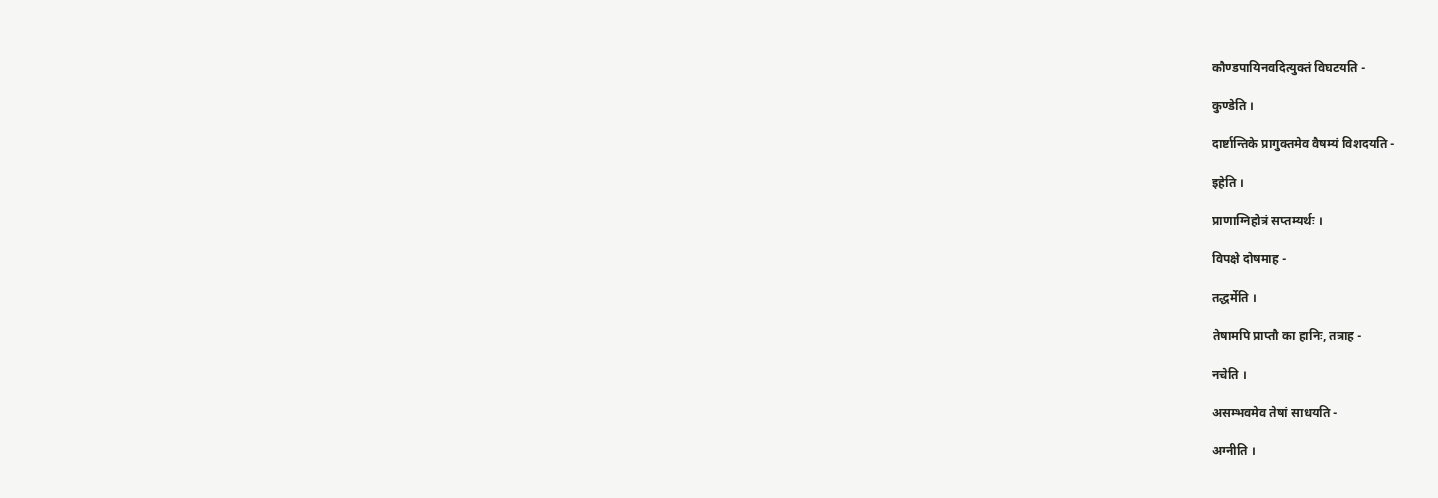कौण्डपायिनवदित्युक्तं विघटयति -

कुण्डेति ।

दार्ष्टान्तिके प्रागुक्तमेव वैषम्यं विशदयति -

इहेति ।

प्राणाग्निहोत्रं सप्तम्यर्थः ।

विपक्षे दोषमाह -

तद्धर्मेति ।

तेषामपि प्राप्तौ का हानिः, तत्राह -

नचेति ।

असम्भवमेव तेषां साधयति -

अग्नीति ।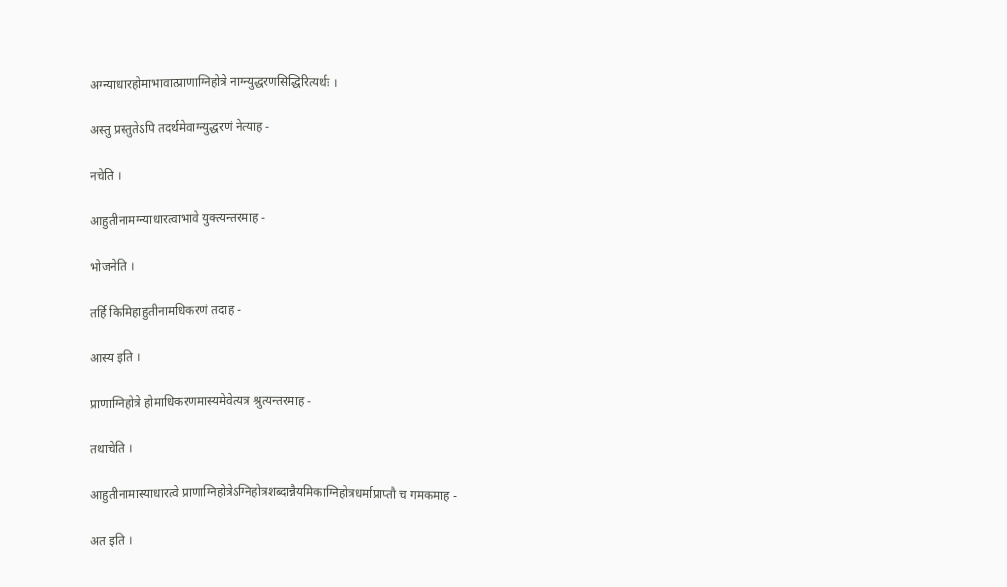अग्न्याधारहोमाभावात्प्राणाग्निहोत्रे नाग्न्युद्धरणसिद्धिरित्यर्थः ।

अस्तु प्रस्तुतेऽपि तदर्थमेवाग्न्युद्धरणं नेत्याह -

नचेति ।

आहुतीनामग्न्याधारत्वाभावे युक्त्यन्तरमाह -

भोजनेति ।

तर्हि किमिहाहुतीनामधिकरणं तदाह -

आस्य इति ।

प्राणाग्निहोत्रे होमाधिकरणमास्यमेवेत्यत्र श्रुत्यन्तरमाह -

तथाचेति ।

आहुतीनामास्याधारत्वे प्राणाग्निहोत्रेऽग्निहोत्रशब्दान्नैयमिकाग्निहोत्रधर्माप्राप्तौ च गमकमाह -

अत इति ।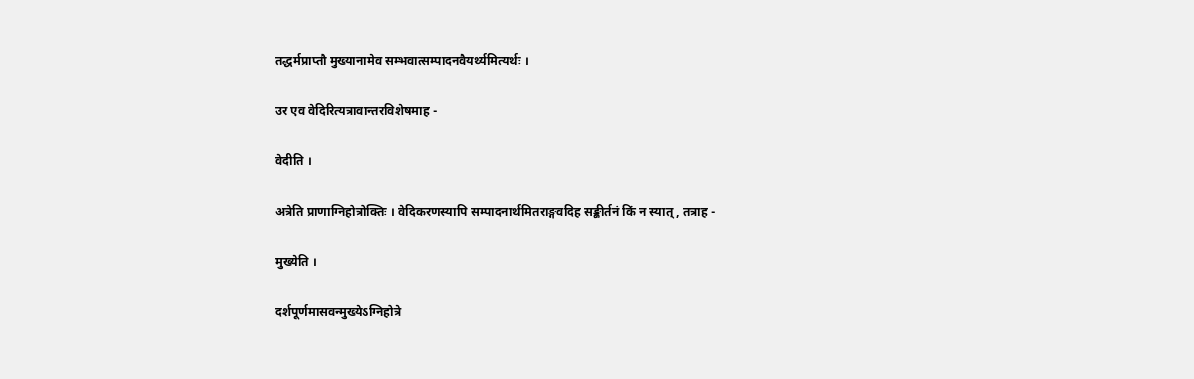तद्धर्मप्राप्तौ मुख्यानामेव सम्भवात्सम्पादनवैयर्थ्यमित्यर्थः ।

उर एव वेदिरित्यत्रावान्तरविशेषमाह -

वेदीति ।

अत्रेति प्राणाग्निहोत्रोक्तिः । वेदिकरणस्यापि सम्पादनार्थमितराङ्गवदिह सङ्कीर्तनं किं न स्यात् , तत्राह -

मुख्येति ।

दर्शपूर्णमासवन्मुख्येऽग्निहोत्रे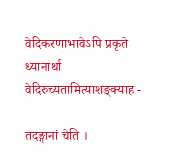वेदिकरणाभावेऽपि प्रकृते ध्यानार्था वेदिरुच्यतामित्याशङ्क्याह -

तदङ्गानां चेति ।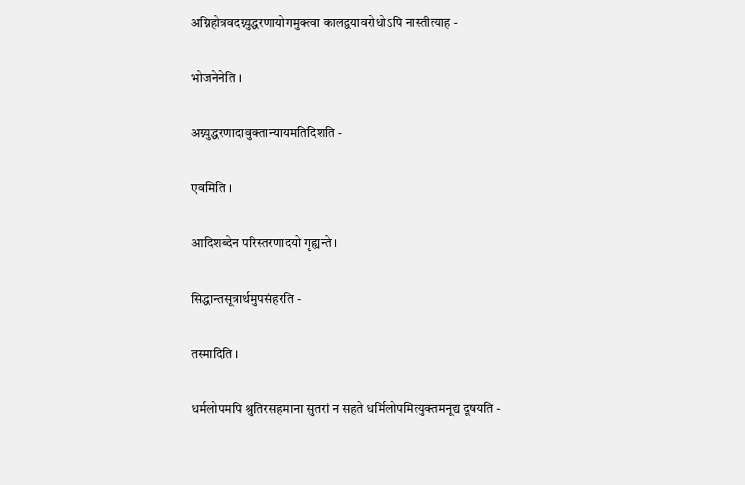अग्निहोत्रवदग्न्युद्धरणायोगमुक्त्वा कालद्वयावरोधोऽपि नास्तीत्याह -

भोजनेनेति ।

अग्न्युद्धरणादावुक्तान्यायमतिदिशति -

एवमिति ।

आदिशब्देन परिस्तरणादयो गृह्यन्ते ।

सिद्धान्तसूत्रार्थमुपसंहरति -

तस्मादिति ।

धर्मलोपमपि श्रुतिरसहमाना सुतरां न सहते धर्मिलोपमित्युक्तमनूद्य दूषयति -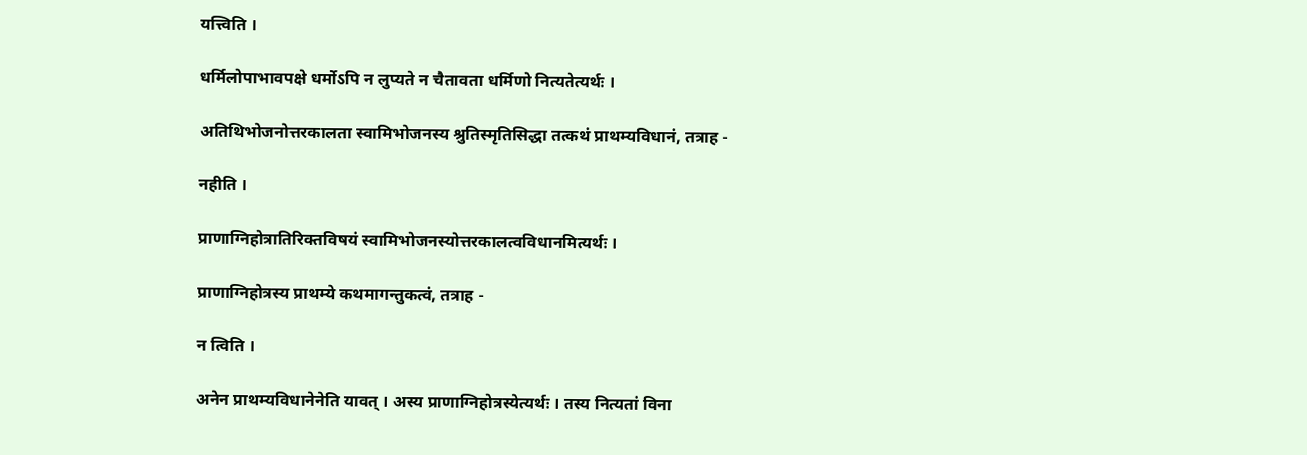यत्त्विति ।

धर्मिलोपाभावपक्षे धर्मोऽपि न लुप्यते न चैतावता धर्मिणो नित्यतेत्यर्थः ।

अतिथिभोजनोत्तरकालता स्वामिभोजनस्य श्रुतिस्मृतिसिद्धा तत्कथं प्राथम्यविधानं, तत्राह -

नहीति ।

प्राणाग्निहोत्रातिरिक्तविषयं स्वामिभोजनस्योत्तरकालत्वविधानमित्यर्थः ।

प्राणाग्निहोत्रस्य प्राथम्ये कथमागन्तुकत्वं, तत्राह -

न त्विति ।

अनेन प्राथम्यविधानेनेति यावत् । अस्य प्राणाग्निहोत्रस्येत्यर्थः । तस्य नित्यतां विना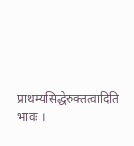प्राथम्यसिद्धेरुक्तत्वादिति भावः ।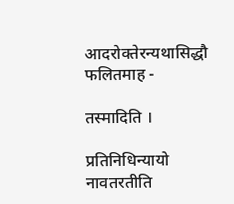आदरोक्तेरन्यथासिद्धौ फलितमाह -

तस्मादिति ।

प्रतिनिधिन्यायो नावतरतीति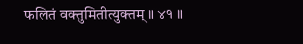फलितं वक्तुमितीत्युक्तम् ॥ ४१ ॥